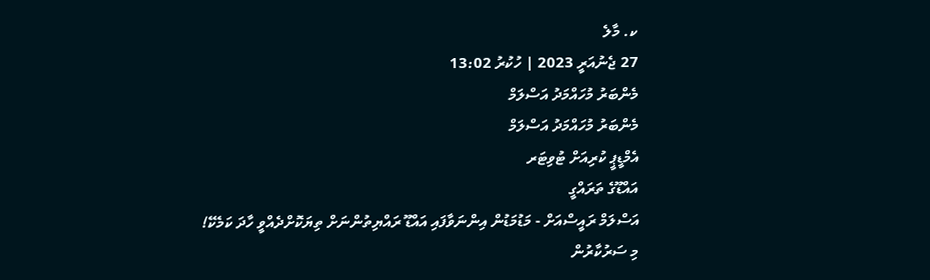ކ. މާލެ
27 ޖެނުއަރީ 2023 | ހުކުރު 13:02
މެންބަރު މުހައްމަދު އަސްލަމް
މެންބަރު މުހައްމަދު އަސްލަމް
އެމްޑީޕީ ކުރިއަށް ޓުވިޓަރ
އައްޑޫގެ ތަރައްގީ
އަސްލަމް ރައީސްއަށް - މަޑުމަޑުން އިންނަވާފައި އައްޑޫ ރައްޔިތުންނަށް ތިޔަކޮށްދެއްވީ ހާދަ ކަމެކޭ!
މި ސަރުކާރުން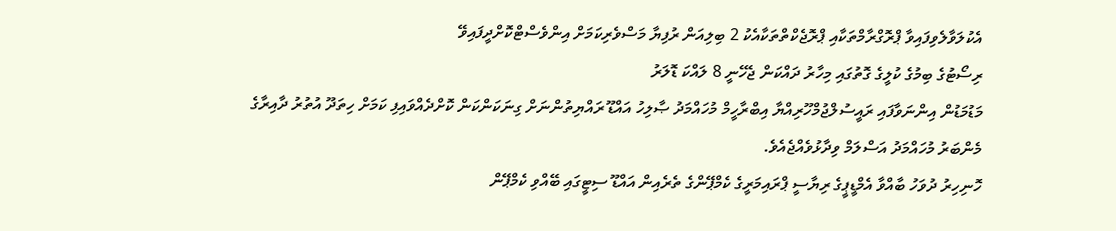އެކުލަވާލެވިފައިވާ ޕްރޮގްރާމްތަކާއި ޕްރޮޖެކްތްތަކާއެކު 2 ބިލިއަން ރުފިޔާ މަސްވެރިކަމަށް އިންވެސްޓްކޮށްދީފައިވޭ
ރިސޯޓުގެ ބިމުގެ ކުލީގެ ގޮތުގައި މިހާރު ދައްކަން ޖެހޭނީ 8 ލައްކަ ޑޮލަރު
މަޑުމަޑުން އިންނަވާފައި ރައީސުލްޖުމްހޫރިއްޔާ އިބްރާހީމް މުހައްމަދު ޞާލިހު އައްޑޫ ރައްޔިތުންނަށް ގިނަކަންކަން ކޮށްދެއްވައިފި ކަމަށް ހިތަދޫ އުތުރު ދާއިރާގެ މެންބަރު މުހައްމަދު އަސްލަމް ވިދާޅުވެއްޖެއެވެ.
ހޮނިހިރު ދުވަހު ބާއްވާ އެމްޑީޕީގެ ރިޔާސީ ޕްރައިމަރީގެ ކެމްޕޭންގެ ތެރެއިން އައްޑޫ ސިޓީގައި ބޭއްވި ކެމްޕޭން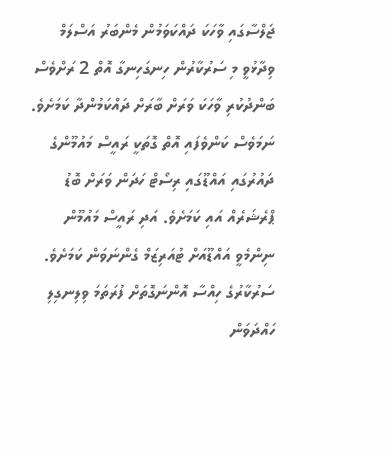ޖަލްސާގައި ވާހަކަ ދައްކަވަމުން މެންބަރު އަސްލަމް ވިދާޅުވީ މި ސަރުކާރުން ހިނގަހިނގާ އޮތް 2 ރަށްވެސް ބަންދުކުރި ވާހަކަ ވަރަށް ބާރަށް ދައްކަމުންދާ ކަމަށެވެ. ނަމަވެސް ކަންވެފައި އޮތް ގޮތަކީ ރައީސް މައުމޫންގެ ދައުރުގައި އައްޑޫގައި ރިސޯޓް ހަދަން ވަރަށް ބޮޑު ޕްރެޝަރެއް އައި ކަމަށެވެ. އަދި ރައީސް މައުމޫން ނިންމެވީ އައްޑޫއަށް ޓުއަރިޒަމް ގެންނަވަން ކަމަށެވެ.
ސަރުކާރުގެ ހިއްސާ އޮންނަގޮތަށް ފުރަތަމަ ވިލިނގިލި ހައްދަވަން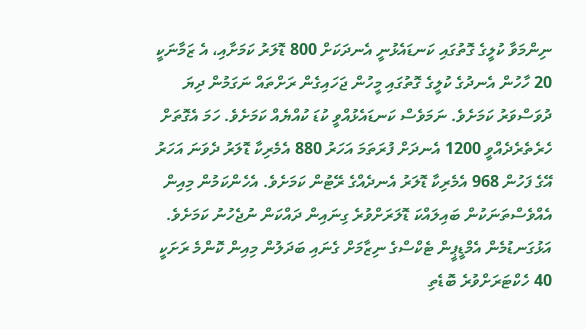ނިންމަވާ ކުލީގެ ގޮތުގައި ކަނޑައެޅުނީ އެނދަކަށް 800 ޑޮލަރު ކަމަށާއި، އެ ޒަމާނަކީ 20 ހާހުން އެނދުގެ ކުލީގެ ގޮތުގައި މީހުން ޖަހައިގެން ރަށްތައް ނަގަމުން ދިޔަ ދުވަސްވަރު ކަމަށެވެ. ނަމަވެސް ކަނޑައެޅުއްވީ ކުޑަ ކުއްޔެއް ކަމަށެވެ. ހަމަ އެގޮތަށް ހެރެތެރެދެއްވީ 1200 އެނދަށް ފުރަތަމަ އަހަރު 880 އެމެރިކާ ޑޮލަރު ދެވަނަ އަހަރު އޭގެ ފަހުން 968 އެމެރިކާ ޑޮލަރު އެނދެއްގެ ރޭޓުން ކަމަށެވެ. އެހެންކަމުން މިއިން އެއްވެސްތަނަކުން ބައިލައްކަ ޑޮލަރަށްވުރެ ގިނައިން ދައްކަން ނުޖެހުނު ކަމަށެވެ.
އަޅުގަނޑުމެން އެމްޑީޕީން ޓެކްސްގެ ނިޒާމަށް ގެނައި ބަދަލުން މިއިން ކޮންމެ ރަށަކީ 40 ހެކްޓަރަށްވުރެ ބޮޑެތި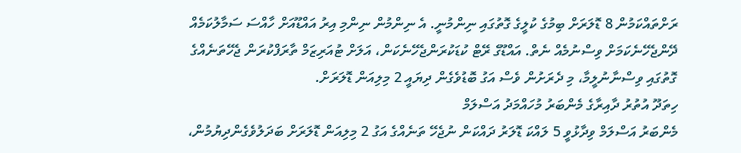ރަށްތައްކަމުން 8 ޑޮލަރަށް ބިމުގެ ކުލީގެ ގޮތުގައި ނިންމުނީ. އެ ނިންމުން ނިންމި އިރު އައްޑޫއަށް ހާއްސަ ސަމާލުކަމެއް ދޭންޖެހޭނެކަމަށް ވިސްނުމެއް ނެތް. އައްޑޫގެ ރޭޓް ކުޑަކުރަންޖެހޭނެކަން، އަލަށް ޓުއަރިޒަމް ތާރަފްކުރަން ޖެހޭތަނެއްގެ ގޮތުގައި ވިސްނާނުލީމާ، މި ދެރަށުން ވެސް އަގު ބޮޑުވެގެން ދިޔައީ 2 މިލިއަން ޑޮލަރަށް.
ހިތަދޫ އުތުރު ދާއިރާގެ މެންބަރު މުހައްމަދު އަސްލަމް
މެންބަރު އަސްލަމް ވިދާޅުވީ 5 ލައްކަ ޑޮލަރު ދައްކަން ނުޖެހޭ ތަނެއްގެ އަގު 2 މިލިއަން ޑޮލަރަށް ބަދަލުވެގެންދިޔުމުން،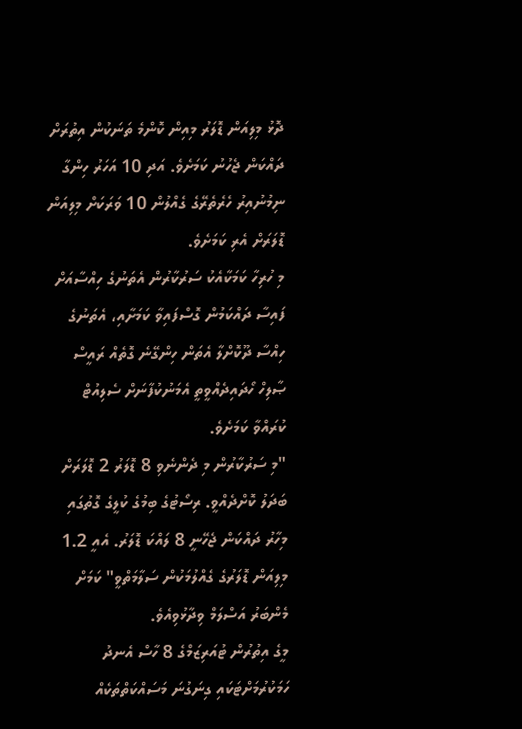ދޮޅު މިލިއަން ޑޮލަރު މިއިން ކޮންމެ ތަނަކުން އިތުރަށް ދައްކަން ޖެހުނު ކަމަށެވެ. އަދި 10 އަހަރު ހިންގާ ނިމުނުއިރު ހެރެތެރޭގެ ގެއްލުން 10 ވަރަކަށް މިލިއަން ޑޮލަރަށް އެރި ކަމަށެވެ.
މި ހުރިހާ ކަމަކާއެކު ސަރުކާރުން އެތަނުގެ ހިއްސާއަށް ފައިސާ ދައްކަމުން ގޮސްފައިވާ ކަމަށާއި، އެތަނުގެ ހިއްސާ ދޫކޮށްލާ އެތަން ހިންގޭނެ ގޮތެއް ރައީސް ޞާލިހް ހޯދައިދެއްވީތީ އެމަނުކުފާނަށް ސެލިއުޓް ކުރައްވާ ކަމަށެވެ.
"މި ސަރުކާރުން މި ދެންނެވި 8 ޑޮލަރު 2 ޑޮލަރަށް ބަދަލު ކޮށްދެއްވީ. ރިސޯޓުގެ ބިމުގެ ކުލީގެ ގޮތުގައި މިހާރު ދައްކަން ޖެހޭނީ 8 ލައްކަ ޑޮލަރު. އެއީ 1.2 މިލިއަން ޑޮލަރުގެ ގެއްލުމަކުން ސަލާމަތްވީ" ކަމަށް މެންބަރު އަސްލަމް ވިދާޅުވިއެވެ.
މީގެ އިތުރުން ޓުއަރިޒަމްގެ 8 ހާސް އެނދު ހަމަކުރުމަށްޓަކައި ގިނަގުނަ މަސައްކަތްތަކެއް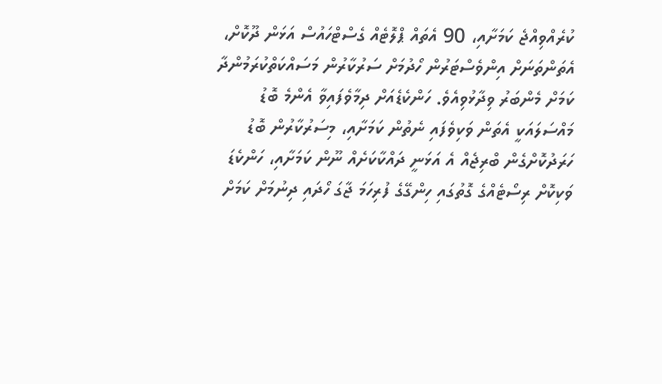ކުރެއްވިއްޖެ ކަމަށާއި، 90 އެތައް ޕްލޮޓެއް ގެސްޓްހައުސް އަޅަން ދޫކޮށް، އެތަންތަނަށް އިންވެސްޓަރުން ހޯދުމަށް ސަރުކާރުން މަސައްކަތްކުރަމުންދާ ކަމަށް މެންބަރު ވިދާޅުވިއެވެ. ހަންކެޑެއަށް ދިމާވެފައިވާ އެންމެ ބޮޑު މައްސަލައަކީ އެތަން ވަކިވެފައި ނެތުން ކަމަށާއި، މިސަރުކާރުން ބޮޑު ހަރަދުކޮށްގެން ބްރިޖެއް އެ އަޅަނީ ދައްކާކަށެއް ނޫން ކަމަށާއި، ހަންކެޑަ ވަކިކޮށް ރިސޯޓެއްގެ ގޮތުގައި ހިންގޭގެ ފުރިހަމަ ޖާގަ ހޯދައި ދިނުމަށް ކަމަށް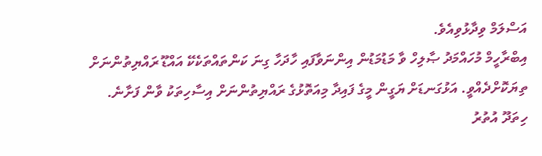އަސްލަމް ވިދާޅުވިއެވެ.
އިބްރާހީމް މުހައްމަދު ޞާލިހް ވާ މަޑުމަޑުން އިންނަވާފައި ހާދަހާ ގިނަ ކަންތައްތަކެކޭ އައްޑޫ ރައްޔިތުންނަށް ތިޔަކޮށްދެއްވީ. އަޅުގަނޑަށް ޔަގީން މީގެ ފައިދާ މިއަތޮޅުގެ ރައްޔިތުންނަށް އިސާހިތަކު ވާން ފަށާނެ.
ހިތަދޫ އުތުރު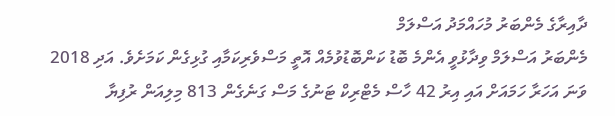ދާއިރާގެ މެންބަރު މުހައްމަދު އަސްލަމް
މެންބަރު އަސްލަމް ވިދާޅުވީ އެންމެ ބޮޑު ކަންބޮޑުވުމެއް އޮތީ މަސްވެރިކަމާއި ގުޅިގެން ކަމަށެވެ. އަދި 2018 ވަނަ އަހަރާ ހަމައަށް އައި އިރު 42 ހާސް މެޓްރިކް ޓަނުގެ މަސް ގަނެގެން 813 މިލިއަން ރުފިޔާ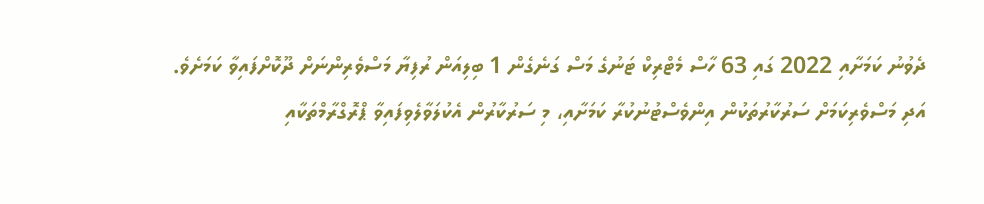ދެވުނު ކަމަށާއި 2022 ގައި 63 ހާސް މެޓްރިކް ޓަނުގެ މަސް ގަނެގެން 1 ބިލިއަން ރުފިޔާ މަސްވެރިންނަށް ދޫކޮށްފައިވާ ކަމަށެވެ.
އަދި މަސްވެރިކަމަށް ސަރުކާރުތަކުން އިންވެސްޓުނުކުރާ ކަމަށާއި، މި ސަރުކާރުން އެކުލަވާލެވިފައިވާ ޕްރޮގްރާމްތަކާއި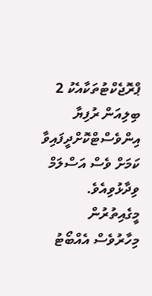ޕްރޮޖެކްޓުތަކާއެކު 2 ބިލިއަން ރުފިޔާ އިންވެސްޓްކޮށްދީފައިވާ ކަމަށް ވެސް އަސްލަމް ވިދާޅުވިއެވެ. މީގެއިތުރުން މިހާރުވެސް އެއްބޯޓު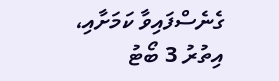ގެނެސްފައިވާ ކަމަށާއި، އިތުރު 3 ބޯޓު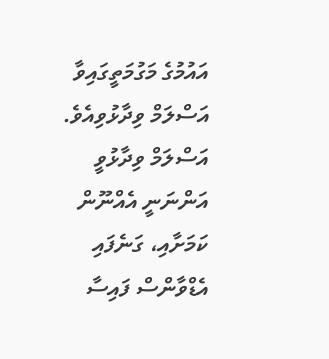އައުމުގެ މަގުމަތީގައިވާ އަސްލަމް ވިދާޅުވިއެވެ.
އަސްލަމް ވިދާޅުވީ އަންނަނީ އެއްނޫން ކަމަށާއި، ގަނެފައި އެޑްވާންސް ފައިސާ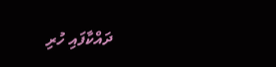ދައްކާފައި ހުރި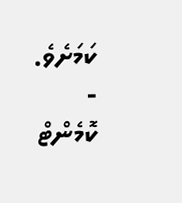ކަމަށެވެ.
- ކޮމެންޓް